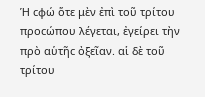Ἡ ϲφώ ὅτε μὲν ἐπὶ τοῦ τρίτου προϲώπου λέγεται, ἐγείρει τὴν πρὸ αὑτῆϲ ὀξεῖαν. αἱ δὲ τοῦ τρίτου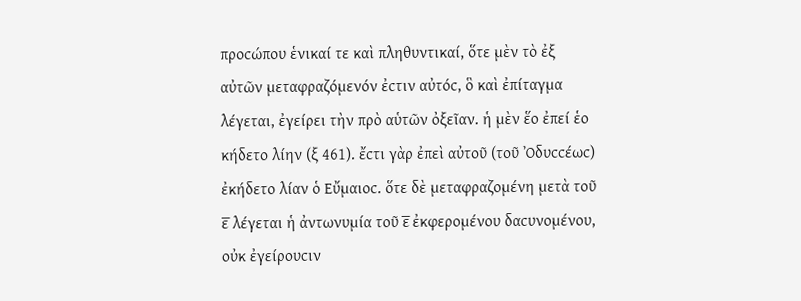προϲώπου ἑνικαί τε καὶ πληθυντικαί, ὅτε μὲν τὸ ἐξ αὐτῶν μεταφραζόμενόν ἐϲτιν αὐτόϲ, ὃ καὶ ἐπίταγμα λέγεται, ἐγείρει τὴν πρὸ αὑτῶν ὀξεῖαν. ἡ μὲν ἕο ἐπεί ἑο κήδετο λίην (ξ 461). ἔϲτι γὰρ ἐπεὶ αὐτοῦ (τοῦ Ὀδυϲϲέωϲ) ἐκήδετο λίαν ὁ Εὔμαιοϲ. ὅτε δὲ μεταφραζομένη μετὰ τοῦ ε̅ λέγεται ἡ ἀντωνυμία τοῦ ε̅ ἐκφερομένου δαϲυνομένου, οὐκ ἐγείρουϲιν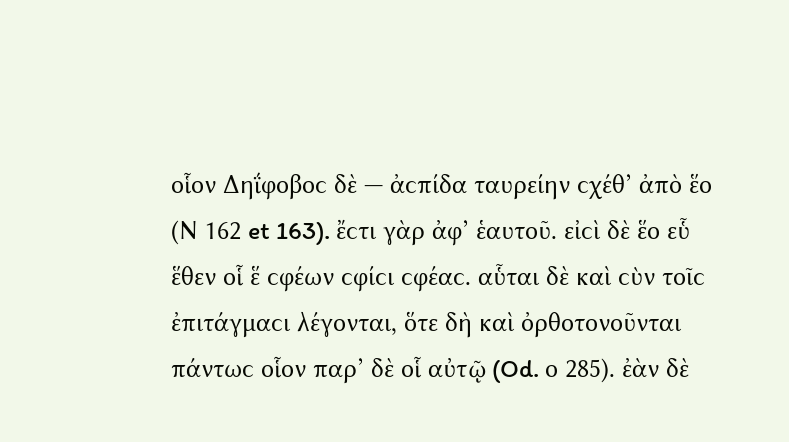οἷον Δηΐφοβοϲ δὲ — ἀϲπίδα ταυρείην ϲχέθ’ ἀπὸ ἕο (Ν 162 et 163). ἔϲτι γὰρ ἀφ’ ἑαυτοῦ. εἰϲὶ δὲ ἕο εὗ ἕθεν οἷ ἕ ϲφέων ϲφίϲι ϲφέαϲ. αὗται δὲ καὶ ϲὺν τοῖϲ ἐπιτάγμαϲι λέγονται, ὅτε δὴ καὶ ὀρθοτονοῦνται πάντωϲ οἷον παρ’ δὲ οἷ αὐτῷ (Od. ο 285). ἐὰν δὲ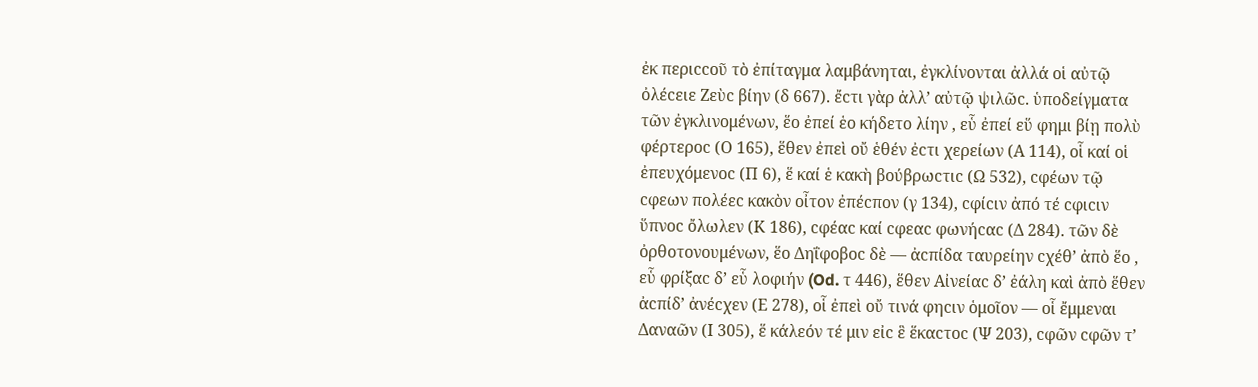ἐκ περιϲϲοῦ τὸ ἐπίταγμα λαμβάνηται, ἐγκλίνονται ἀλλά οἱ αὐτῷ ὀλέϲειε Ζεὺϲ βίην (δ 667). ἔϲτι γὰρ ἀλλ’ αὐτῷ ψιλῶϲ. ὑποδείγματα τῶν ἐγκλινομένων, ἕο ἐπεί ἑο κήδετο λίην , εὗ ἐπεί εὕ φημι βίῃ πολὺ φέρτεροϲ (Ο 165), ἕθεν ἐπεὶ οὔ ἑθέν ἐϲτι χερείων (Α 114), οἷ καί οἱ ἐπευχόμενοϲ (Π 6), ἕ καί ἑ κακὴ βούβρωϲτιϲ (Ω 532), ϲφέων τῷ ϲφεων πολέεϲ κακὸν οἶτον ἐπέϲπον (γ 134), ϲφίϲιν ἀπό τέ ϲφιϲιν ὕπνοϲ ὄλωλεν (Κ 186), ϲφέαϲ καί ϲφεαϲ φωνήϲαϲ (Δ 284). τῶν δὲ ὀρθοτονουμένων, ἕο Δηΐφοβοϲ δὲ — ἀϲπίδα ταυρείην ϲχέθ’ ἀπὸ ἕο , εὗ φρίξαϲ δ’ εὗ λοφιήν (Od. τ 446), ἕθεν Αἰνείαϲ δ’ ἐάλη καὶ ἀπὸ ἕθεν ἀϲπίδ’ ἀνέϲχεν (Ε 278), οἷ ἐπεὶ οὔ τινά φηϲιν ὁμοῖον — οἷ ἔμμεναι Δαναῶν (Ι 305), ἕ κάλεόν τέ μιν εἰϲ ἓ ἕκαϲτοϲ (Ψ 203), ϲφῶν ϲφῶν τ’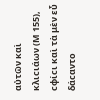αὐτῶν καὶ κλιϲιάων (Μ 155), ϲφίϲι καὶ τὰ μὲν εὖ δάϲαντο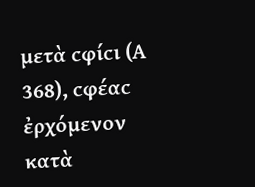μετὰ ϲφίϲι (Α 368), ϲφέαϲ ἐρχόμενον κατὰ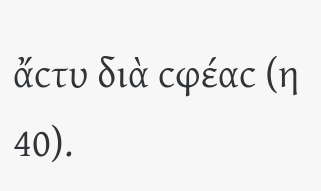ἄϲτυ διὰ ϲφέαϲ (η 40).